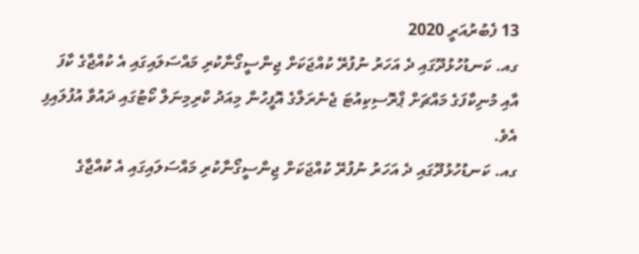13 ފެބުރުއަރީ 2020
ގއ. ކަނޑުހުޅުދޫގައި ދެ އަހަރު ނުފުރޭ ކުއްޖަކަށް ޖިންސީގޯނާކުރި މައްސަލައިގައި އެ ކުއްޖާގެ ކާފަ އާއި މުނިކާފަގެ މައްޗަށް ޕްރޮސިކިއުޓަ ޖެނެރަލްގެ އޮފީހުން މިއަދު ކްރިމިނަލް ކޯޓުގައި ދައުވާ އުފުލައިފި އެވެ.
ގއ. ކަނޑުހުޅުދޫގައި ދެ އަހަރު ނުފުރޭ ކުއްޖަކަށް ޖިންސީގޯނާކުރި މައްސަލައިގައި އެ ކުއްޖާގެ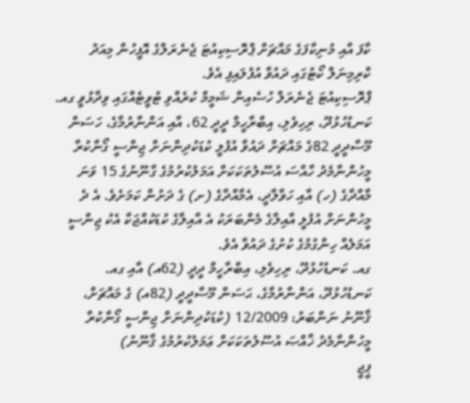ކާފަ އާއި މުނިކާފަގެ މައްޗަށް ޕްރޮސިކިއުޓަ ޖެނެރަލްގެ އޮފީހުން މިއަދު ކްރިމިނަލް ކޯޓުގައި ދައުވާ އުފުލައިފި އެވެ.
ޕްރޮސިކިއުޓަ ޖެނެރަލް ހުސެއިން ޝަމީމް ކުރެއްވި ޓުވީޓެއްގައި ވިދާޅުވީ ގއ. ކަނޑުހުޅުދޫ، ރިހިވެލި، އިބްރާހީމް ދީދީ 62، އާއި އަންނާރުމާގެ، ހަސަން މޫސާދީދީ 82ގެ މައްޗަށް ދައުވާ އުފުލީ ކުޑަކުދިންނަށް ޖިންސީ ގޯނާކުރާ މީހުންނާމެދު ހާއްސަ އުސޫލުތަކަކަށް އަމަލުކުރުމުގެ ގާނޫނުގެ 15 ވަނަ މާއްދާގެ (ހ) އާއި ހަވާލާދީ، އެމާއްދާގެ (ށ) ގެ ދަށުން ކަމަށެވެ. އެ ދެ މީހުންނަށް އުފުލީ އާއިލާގެ މެންބަރަކު އެ އާއިލާގެ ކުޑަކުއްޖަކާ އެކު ޖިންސީ އަމަލެއް ހިންގުމުގެ ކުށުގެ ދައުވާ އެވެ.
ގއ. ކަނޑުހުޅުދޫ، ރިހިވެލި، އިބްރާހީމް ދީދީ (62އ) އާއި ގއ. ކަނޑުހުޅުދޫ، އަންނާރުމާގެ، ޙަސަން މޫސާދީދީ (82އ) ގެ މައްޗަށް، ޤާނޫނު ނަންބަރު: 12/2009 (ކުޑަކުދިންނަށް ޖިންސީ ގޯނާކުރާ މީހުންނާމެދު ޚާއްޞަ އުސޫލުތަކަކަށް ޢަމަލުކުރުމުގެ ޤާނޫނު)
ޕީޖީ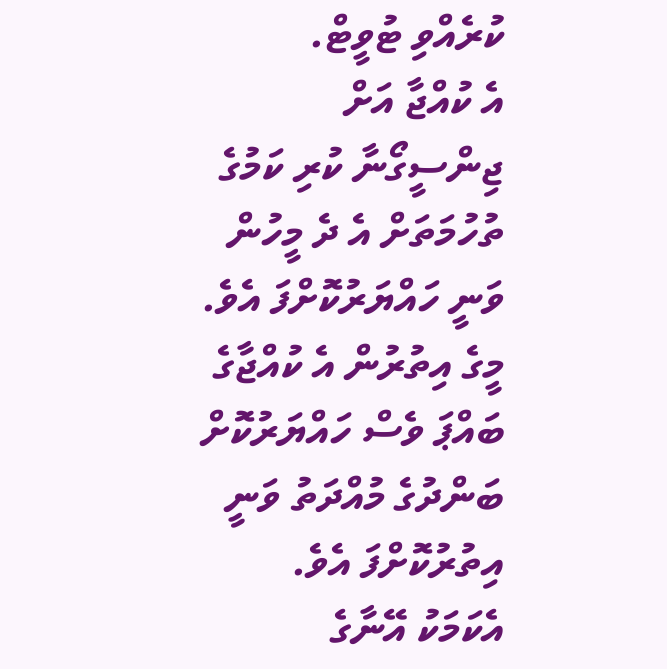ކުރެއްވި ޓުވީޓް.
އެ ކުއްޖާ އަށް ޖިންސީގޯނާ ކުރި ކަމުގެ ތުހުމަތަށް އެ ދެ މީހުން ވަނީ ހައްޔަރުކޮށްފަ އެވެ. މީގެ އިތުރުން އެ ކުއްޖާގެ ބައްޕަ ވެސް ހައްޔަރުކޮށް ބަންދުގެ މުއްދަތު ވަނީ އިތުރުކޮށްފަ އެވެ. އެކަމަކު އޭނާގެ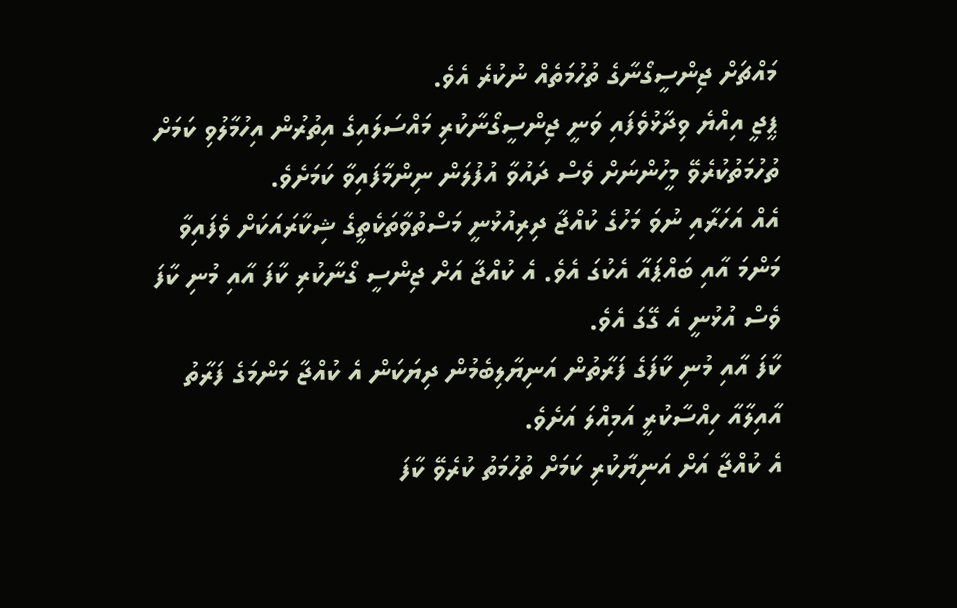މައްޗަށް ޖިންސީގޯނާގެ ތުހުމަތެއް ނުކުރެ އެވެ.
ޕީޖީ އިއްޔެ ވިދާޅުވެފައި ވަނީ ޖިންސީގޯނާކުރި މައްސަލައިގެ އިތުރުން އިހުމާލުވި ކަމަށް ތުހުމަތުކުރެވޭ މީހުންނަށް ވެސް ދައުވާ އުފުލަން ނިންމާފައިވާ ކަމަށެވެ.
އެއް އަހަރާއި ނުވަ މަހުގެ ކުއްޖާ ދިރިއުޅުނީ މަސްތުވާތަކެތީގެ ޝިކާރައަކަށް ވެފައިވާ މަންމަ އާއި ބައްޕައާ އެކުގަ އެވެ. އެ ކުއްޖާ އަށް ޖިންސީ ގޯނާކުރި ކާފަ އާއި މުނި ކާފަ ވެސް އުޅުނީ އެ ގޭގަ އެވެ.
ކާފަ އާއި މުނި ކާފަގެ ފަރާތުން އަނިޔާލިބެމުން ދިޔަކަން އެ ކުއްޖާ މަންމަގެ ފަރާތު އާއިލާއާ ހިއްސާކުރީ އަމިއްލަ އަށެވެ.
އެ ކުއްޖާ އަށް އަނިޔާކުރި ކަމަށް ތުހުމަތު ކުރެވޭ ކާފަ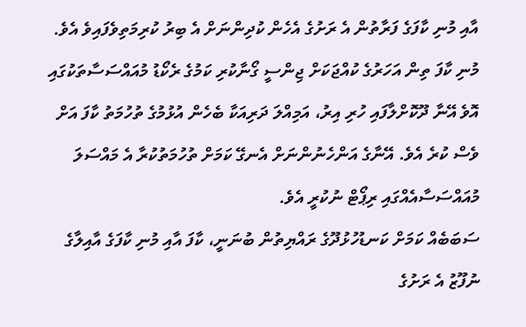އާއި މުނި ކާފަގެ ފަރާތުން އެ ރަށުގެ އެހެން ކުދިންނަށް އެ ބިރު ކުރިމަތިވެފައިވެ އެވެ. މުނި ކާފަ ތިން އަހަރުގެ ކުއްޖަކަށް ޖިންސީ ގޯނާކުރި ކަމުގެ ރެކޯޑު މުއައްސަސާތަކުގައި އޮވެ އޭނާ ދޫކޮށްލާފައި ހުރި އިރު، އަމިއްލަ ދަރިއަކާ ބެހެން އުޅުމުގެ ތުހުމަތު ކާފަ އަށް ވެސް ކުރެ އެވެ. އޭނާގެ އަންހެނުންނަށް އެނގޭ ކަމަށް ތުހުމަތުކުރާ އެ މައްސަލަ މުއައްސަސާއެއްގައި ރިޕޯޓް ނުކުރީ އެވެ.
ސަބަބެއް ކަމަށް ކަނޑުހުޅުދޫގެ ރައްޔިތުން ބުނަނީ، ކާފަ އާއި މުނި ކާފަގެ އާއިލާގެ ނުފޫޒު އެ ރަށުގެ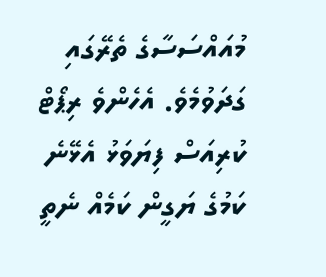މުއައްސަސާގެ ތެރޭގައި ގަދަވުމެވެ. އެހެންވެ ރިޕޯޓް ކުރިއަސް ފިޔަވަޅު އެޅޭނެ ކަމުގެ ޔަގީން ކަމެއް ނެތީ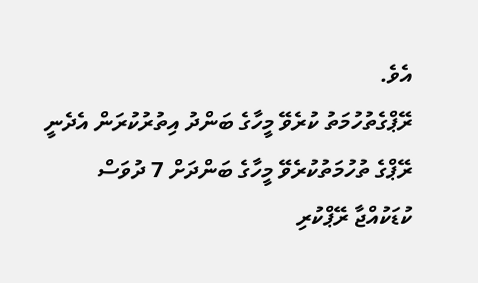އެވެ.
ރޭޕްގެތުހުމަތު ކުރެވޭ މީހާގެ ބަންދު އިތުރުކުރަން އެދެނީ
ރޭޕްގެ ތުހުމަތުކުރެވޭ މީހާގެ ބަންދަށް 7 ދުވަސް
ކުޑަކުއްޖާ ރޭޕްކުރި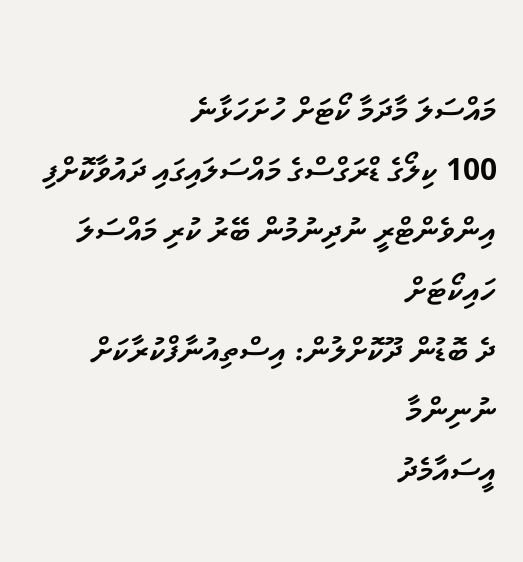މައްސަލަ މާދަމާ ކޯޓަށް ހުށަހަޅާނެ
100 ކިލޯގެ ޑްރަގްސްގެ މައްސަލައިގައި ދައުވާކޮށްފި
އިންވެންޓްރީ ނުދިނުމުން ބޭރު ކުރި މައްސަލަ ހައިކޯޓަށް
ދެ ބޮޑުން ދޫކޮށްލުން: އިސްތިއުނާފްކުރާކަށް ނުނިންމާ
އީސައާމެދު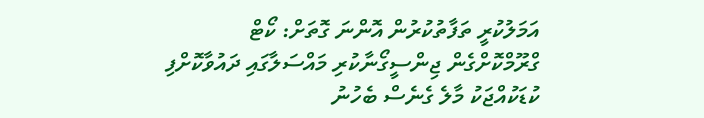އަމަލުކުރީ ތަފާތުކުރުން އޮންނަ ގޮތަށް: ކޯޓް
ގްރޫމްކޮށްގެން ޖިންސީގޯނާކުރި މައްސަލާގައި ދައުވާކޮށްފި
ކުޑަކުއްޖަކު މާލެ ގެނެސް ބެހުނު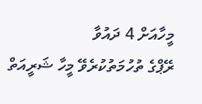މީހާއަށް 4 ދައުވާ
ރޭޕްގެ ތުހުމަތުކުރެވޭ މީހާ ޝަރީއަތް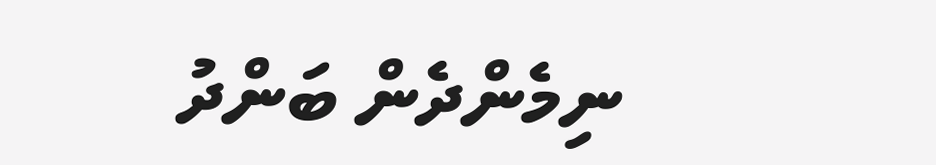ނިމެންދެން ބަންދު